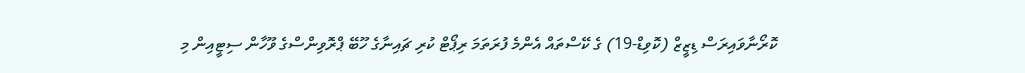ކޮރޯނާވައިރަސް ޑިޒީޒް (ކޮވިޑް-19) ގެ ކޭސްތައް އެންމެ ފުރަތަމަ ރިޕޯޓް ކުރި ޗައިނާގެ ހޫބޭ ޕްރޮވިންސްގެ ވޫހާން ސިޓީއިން މި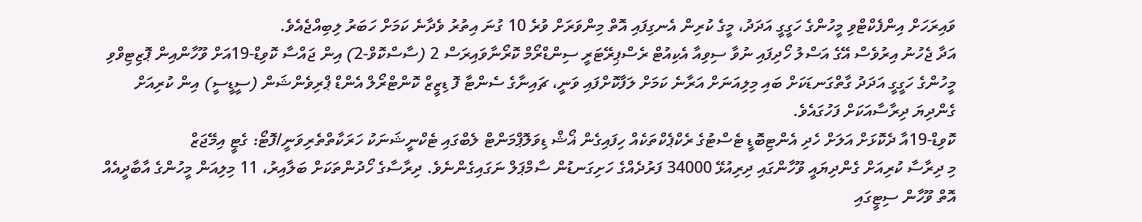ވައިރަހަށް އިންފެކްޓްވި މީހުންގެ ހަގީގީ އަދަދު، މީގެ ކުރިން އެނގިފައި އޮތް މިންވަރަށް ވުރެ 10 ގުނަ އިތުރު ވެދާނެ ކަމަށް ހަބަރު ލިބިއްޖެއެވެ.
އަދާ ޖެހުނު އިރުވެސް އޭގެ އަސްލު ހޯދިފައި ނުވާ ސިވިއާ އެކިއުޓް ރެސްޕިރޭޓަރީ ސިންޑްރޯމް ކޮރޯނާވައިރަސް 2 (ސާސްކޮވް-2) އިން ޖައްސާ ކޮވިޑް-19އަށް ވޫހާންއިން ޕޮޒިޓިވްވި މީހުންގެ ހަގީގީ އަދަދު ގާތްގަނޑަކަށް ބައި މިލިއަނަށް އަރާނެ ކަމަށް ލަފާކޮށްފައި ވަނީ، ޗައިނާގެ ސެންޓާ ފޮ ޑިޒީޒް ކޮންޓްރޯލް އެންޑް ޕްރިވެންޝަން (ސީޑީސީ) އިން ކުރިއަށް ގެންދިޔަ ދިރާސާއަކަށް ފަހުގައެވެ.
ކޮވިޑް-19އާ ދެކޮޅަށް އަލަށް ހެދި އެންޓިބޮޑީ ޓެސްޓުގެ ރެކްޕެކްތަކެއް ހިފައިގެން ޣޯޝް ޑިވަލޮޕްމަންޓް ލެބްގައި ޓެކްނީޝަނަކު ހަރަކާތްތެރިވަނީ/ފޮޓޯ: ގެޓީ އިމޭޖަޒް
މި ދިރާސާ ކުރިއަށް ގެންދިޔައީ ވޫހާންގައި ދިރިއުޅޭ 34000 ފަރުދެއްގެ ހަށިގަނޑުން ސާމްޕަލް ނަގައިގެންނެވެ. ދިރާސާގެ ހޯދުންތަކަށް ބަލާއިރު، 11 މިލިއަން މީހުންގެ އާބާދީއެއް އޮތް ވޫހާން ސިޓީގައި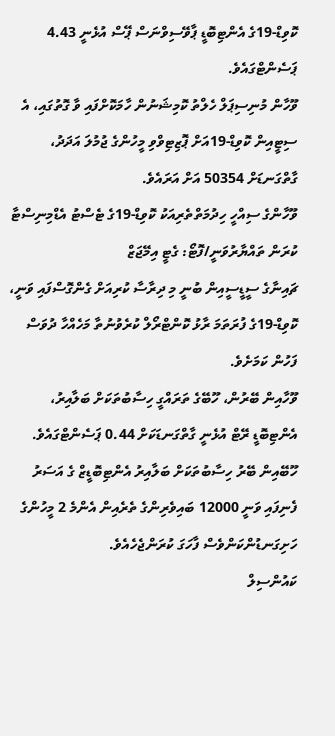ކޮވިޑް-19ގެ އެންޓިބޮޑީ ޕާވޭސިވްނަސް ޕޭސް އުޅެނީ 4.43 ޕަސެންޓްގައެވެ.
ވޫހާން މުނިސިޕަލް ހެލްތު ކޮމިޝަނުން ހާމަކޮށްފައި ވާ ގޮތުގައި، އެ ސިޓީއިން ކޮވިޑް-19އަށް ޕޮޒިޓިވްވި މީހުންގެ ޖުމުލަ އަދަދު، ގާތްގަނޑަށް 50354 އަށް އަރައެވެ.
ވޫހާންގެ ސިއްހީ ހިދުމަތްތެރިއަކު ކޮވިޑް-19ގެ ޓެސްޓު އެޑްމިނިސްޓާ ކުރަން ތައްޔާރުވަނީ/ފޮޓޯ: ގެޓީ އިމޭޖަޒް
ޗައިނާގެ ސީޑީސީއިން ބުނީ މި ދިރާސާ ކުރިއަށް ގެންގޮސްފައި ވަނީ، ކޮވިޑް-19ގެ ފުރަތަމަ ރާޅު ކޮންޓްރޯލް ކުރެވުނުތާ މަހެއްހާ ދުވަސް ފަހުން ކަމަށެވެ.
ވޫހާއިން ބޭރުން، ހޫބޭގެ ތަރައްގީ ހިސާބުތަކަށް ބަލާއިރު، އެންޓިބޮޑީ ރޭޓް އުޅެނީ ގާތްގަނޑަކަށް 0.44 ޕަސެންޓްގައެވެ. ހޫބޭއިން ބޭރު ހިސާބުތަކަށް ބަލާއިރު އެންޓިބޮޑީޒް ގެ އަސަރު ފެނިފައި ވަނީ 12000 ބައިވެރިންގެ ތެރެއިން އެންމެ 2 މީހުންގެ ހަށިގަނޑުންކަންވެސް ފާހަގަ ކުރަންޖެހެއެވެ.
ކައުންސިލް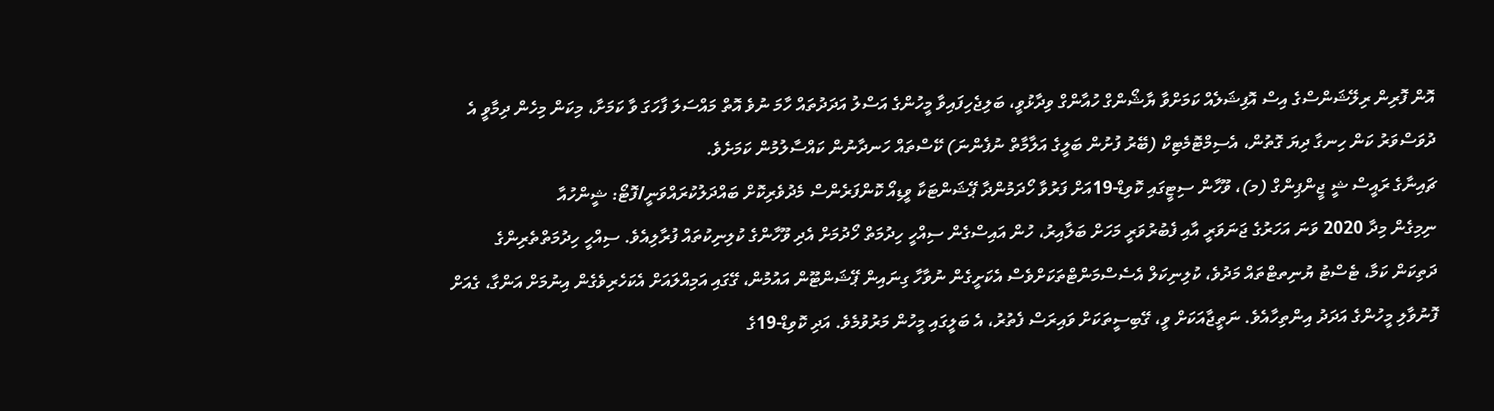އޮން ފޮރިން ރިލޭޝަންސްގެ އިސް އޮފިޝަލެއް ކަމަށްވާ ޔާޝޯންގް ހުއާންގް ވިދާޅުވީ، ބަލިޖެހިފައިވާ މީހުންގެ އަސްލު އަދަދުތައް ހާމަ ނުވެ އޮތް މައްސަލަ ފާހަގަ ވާ ކަމަށާ، މިކަން މިހެން ދިމާވީ އެ ދުވަސްވަރު ކަން ހިނގާ ދިޔަ ގޮތުން، އެސިމްޓޮމެޓިކް (ބޭރު ފުށުން ބަލީގެ އަލާމާތް ނުފެންނަ) ކޭސްތައް ހަނދާނުން ކައްސާލުމުން ކަމަށެވެ.
ޗައިނާގެ ރައީސް ޝީ ޖީންޕިންގް (މ)، ވޫހާން ސިޓީގައި ކޮވިޑް-19އަށް ފަރުވާ ހޯދަމުންދާ ޕޭޝަންޓަކާ ވީޑިއޯ ކޮންފަރެންސް މެދުވެރިކޮށް ބައްދަލުކުރައްވަނީ/ފޮޓޯ: ޝީންހުއާ
ނިމިގެން މިދާ 2020 ވަނަ އަހަރުގެ ޖަނަވަރީ އާއި ފެބުރުވަރީ މަހަށް ބަލާއިރު، ހުން އައިސްގެން ސިއްހީ ހިދުމަތް ހޯދުމަށް އެދި ވޫހާންގެ ކުލިނިކުތައް ފުރާލިއެވެ. ސިއްހީ ހިދުމަތްތެރިންގެ ދަތިކަން ކަމާ، ޓެސްޓު ޔުނިތޓްތައް މަދުވެ، ކުލިނިކަލް އެސެސްމަންޓްތަކަށްވެސް އެކަށީގެން ނުވާހާ ގިނައިން ޕޭޝަންޓޫން އައުމުން، ގޭގައި އަމިއްލައަށް އެކަހެރިވެގެން އިނުމަށް އަންގާ، ގެއަށް ފޮނުވާލި މީހުންގެ އަދަދު އިންތިހާއެވެ. ނަތީޖާއަކަށް ވީ، ގޭބިސީތަކަށް ވައިރަސް ފެތުރު، އެ ބަލީގައި މީހުން މަރުވުމެވެ. އަދި ކޮވިޑް-19ގެ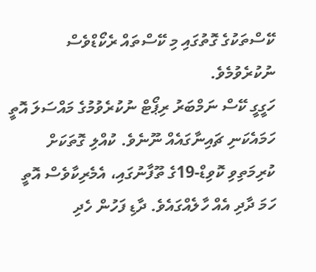ކޭސްތަކުގެ ގޮތުގައި މި ކޭސްތައް ރެކޯޑްވެސް ނުކުރެވުމެވެ.
ހަގީގީ ކޭސް ނަމްބަރު ރިޕޯޓް ނުކުރެވުމުގެ މައްސަލަ އޮތީ ހަމައެކަނި ޗައިނާގައެއް ނޫނެވެ. ކުއްލި ގޮތަކަށް ކުރިމަތިވި ކޮވިޑް-19ގެ ތޫފާނުގައި، އެމެރިކާވެސް އޮތީ ހަމަ ދާދި އެއް ހާލެއްގައެވެ. ދާޑި ފަހުން ހެދި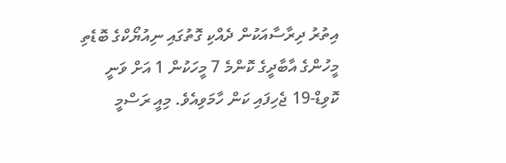އިތުރު ދިރާސާއަކުން ދެއްކި ގޮތުގައި ނިއުޔޯކްގެ ބޮޑެތި މީހުންގެ އާބާދީގެ ކޮންމެ 7 މީހަކުން 1 އަށް ވަނީ ކޮވިޑް-19 ޖެހިފައި ކަން ހާމަވިއެވެ. މިއީ ރަސްމީ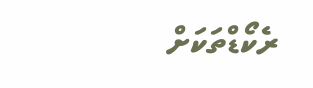ރެކޯޑްތަކަށް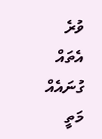ވުރެ އެތައް ގުނައެއް މަތީ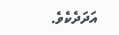އަދަދެކެވެ.